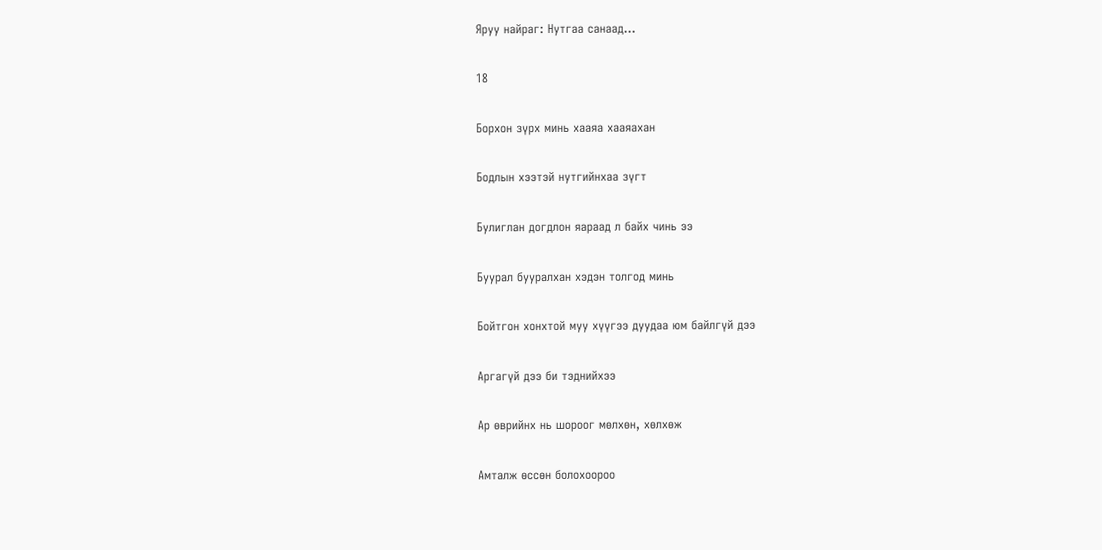Яруу найраг: Нутгаа санаад…

18

Борхон зүрх минь хааяа хааяахан

Бодлын хээтэй нутгийнхаа зүгт

Булиглан догдлон яараад л байх чинь ээ

Буурал бууралхан хэдэн толгод минь

Бойтгон хонхтой муу хүүгээ дуудаа юм байлгүй дээ

Аргагүй дээ би тэднийхээ

Ар өврийнх нь шороог мөлхөн, хөлхөж

Амталж өссөн болохоороо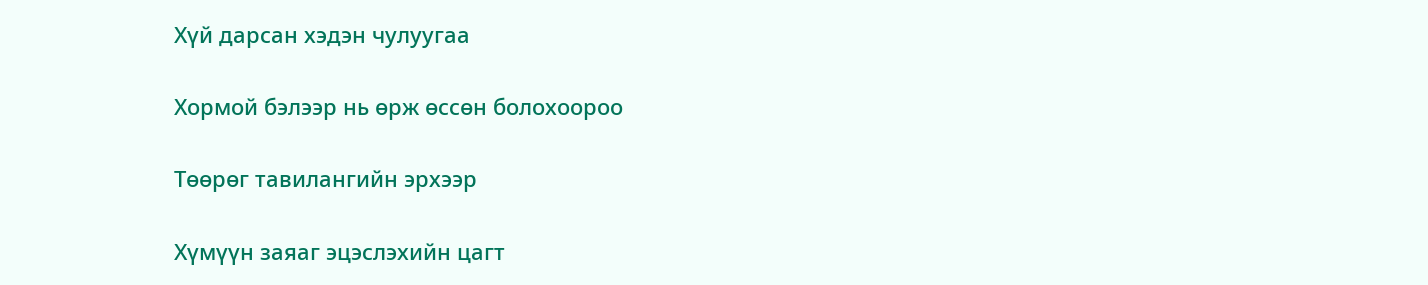Хүй дарсан хэдэн чулуугаа

Хормой бэлээр нь өрж өссөн болохоороо

Төөрөг тавилангийн эрхээр

Хүмүүн заяаг эцэслэхийн цагт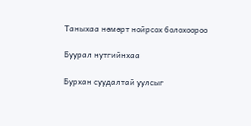Таныхаа нөмөрт нойрсох болохоороо

Буурал нутгийнхаа

Бурхан суудалтай уулсыг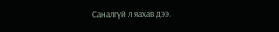Саналгүй л яахав дээ.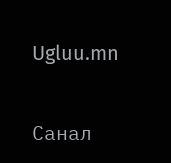Ugluu.mn

Санал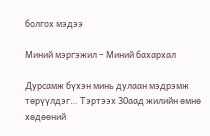болгох мэдээ

Миний мэргэжил – Миний бахархал

Дурсамж бүхэн минь дулаан мэдрэмж төрүүлдэг… Тэртээх 30аад жилийн өмнө хөдөөний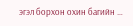эгэл борхон охин багийн …